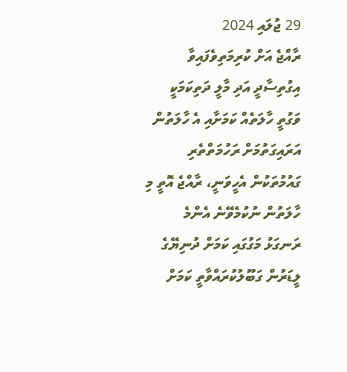29 ޖުލައި 2024
ރާއްޖެ އަށް ކުރިމަތިވެފައިވާ އިގުތިސާދީ އަދި މާލީ ދަތިކަމަކީ ވަގުތީ ހާލަތެއް ކަމަށާއި އެ ހާލަތުން އަރައިގަތުމަށް ރަހުމަތްތެރި ގައުމުތަކުން އެހީވަނީ، ރާއްޖެ އޮތީ މި ހާލަތުން ނުކުމެވޭނެ އެންމެ ރަނގަޅު މަގުގައި ކަމަށް ދުނިޔޭގެ ލީޑަރުން ގަބޫލުކުރައްވާތީ ކަމަށް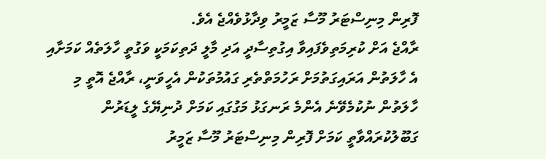ފޮރިން މިނިސްޓަރު މޫސާ ޒަމީރު ވިދާޅުވެއްޖެ އެވެ.
ރާއްޖެ އަށް ކުރިމަތިވެފައިވާ އިގުތިސާދީ އަދި މާލީ ދަތިކަމަކީ ވަގުތީ ހާލަތެއް ކަމަށާއި އެ ހާލަތުން އަރައިގަތުމަށް ރަހުމަތްތެރި ގައުމުތަކުން އެހީވަނީ، ރާއްޖެ އޮތީ މި ހާލަތުން ނުކުމެވޭނެ އެންމެ ރަނގަޅު މަގުގައި ކަމަށް ދުނިޔޭގެ ލީޑަރުން ގަބޫލުކުރައްވާތީ ކަމަށް ފޮރިން މިނިސްޓަރު މޫސާ ޒަމީރު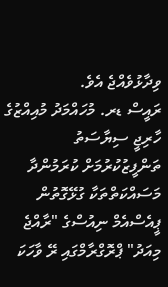ވިދާޅުވެއްޖެ އެވެ.
ރައީސް ޑރ. މުހައްމަދު މުއިއްޒުގެ ހާރިޖީ ސިޔާސަތު ތަންފީޒުކުރުމަށް ކުރަމުންދާ މަސައްކަތްތަކާ ގުޅޭގޮތުން ޕީއެސްއެމް ނިއުސްގެ "ރާއްޖެ މިއަދު" ޕްރޮގްރާމްގައި ރޭ ވާހަކަ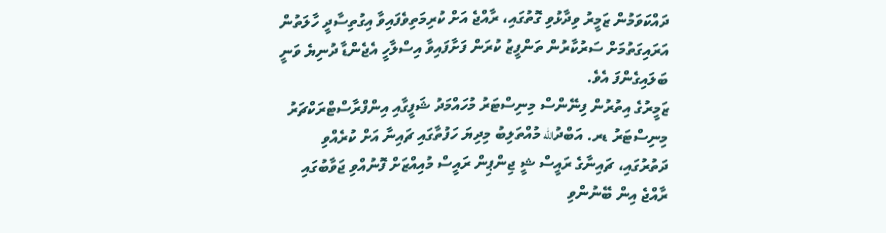ދައްކަވަމުން ޒަމީރު ވިދާޅުވި ގޮތުގައި، ރާއްޖެ އަށް ކުރިމަތިވެފައިވާ އިގުތިސާދީ ހާލަތުން އަރައިގަތުމަށް ސަރުކާރުން ތަންފީޒު ކުރަން ފަށާފައިވާ އިސްލާހީ އެޖެންޑާ ދުނިޔެ ވަނީ ބަލައިގެންފަ އެވެ.
ޒަމީރުގެ އިތުރުން ފިނޭންސް މިނިސްޓަރު މުހައްމަދު ޝަފީގާއި އިންފްރާސްޓްރަކްޗަރު މިނިސްޓަރު ޑރ. އަބްދުالله މުއްތަލިބު މިދިޔަ ހަފުތާގައި ޗައިނާ އަށް ކުރެއްވި ދަތުރުގައި، ޗައިނާގެ ރައީސް ޝީ ޖިންޕިން ރައީސް މުއިއްޒަށް ފޮނުއްވި ޖަވާބުގައި ރާއްޖެ އިން ބޭނުންވި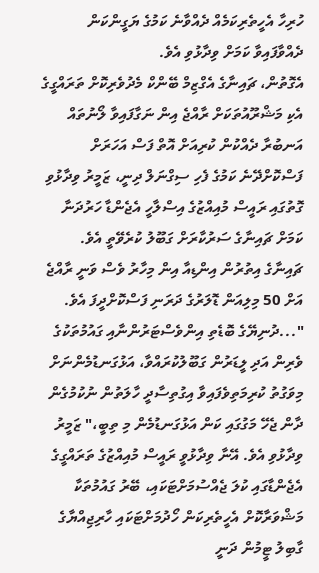ހުރިހާ އެހީތެރިކަމެއް ދެއްވާނެ ކަމުގެ ޔަގީންކަން ދެއްވާފައިވާ ކަމަށް ވިދާޅުވި އެވެ.
އެގޮތުން، ޗައިނާގެ އެގްޒިމް ބޭންކް މެދުވެރިކޮށް ތަރައްގީގެ އެކި މަޝްރޫއުތަކަށް ރާއްޖެ އިން ނަގާފައިވާ ލޯނުތައް އަނބުރާ ދެއްކުން ކުރިއަށް އޮތް ފަސް އަހަރަށް ފަސްކޮށްދޭނެ ކަމުގެ ފެހި ސިގްނަލް ދިނީ، ޒަމީރު ވިދާޅުވި ގޮތުގައި ރައީސް މުއިއްޒުގެ އިސްލާހީ އެޖެންޑާ ހަރުދަނާ ކަމަށް ޗައިނާގެ ސަރުކާރަށް ގަބޫލު ކުރެވޭތީ އެވެ.
ޗައިނާގެ އިތުރުން އިންޑިއާ އިން މިހާރު ވެސް ވަނީ ރާއްޖެ އަށް 50 މިލިއަން ޑޮލަރުގެ ދަރަނި ފަސްކޮށްދީފަ އެވެ.
"...ދުނިޔޭގެ ބޮޑެތި އިންވެސްޓަރުންނާއި ގައުމުތަކުގެ ވެރިން އަދި ލީޑަރުން ގަބޫލުކުރައްވާ، އަޅުގަނޑުމެންނަށް މިވަގުތު ކުރިމަތިވެފައިވާ އިގުތިސާދީ ހާލަތުން ނުކުމުގެން ދާން ޖެހޭ މަގުގައި ކަން އަޅުގަނޑުމެން މި ތިބީ،" ޒަމީރު ވިދާޅުވި އެވެ. އޭނާ ވިދާޅުވީ ރައީސް މުއިއްޒުގެ ތަރައްގީގެ އެޖެންޑާގައި ކުލަ ޖެއްސުމަށްޓަކައި، ބޭރު ގައުމުތަކާ މަޝްވަރާކޮށް އެހީތެރިކަން ހޯދުމަށްޓަކައި ހާރިޖިއްޔާގެ ގާބިލު ޓީމުން ދަނީ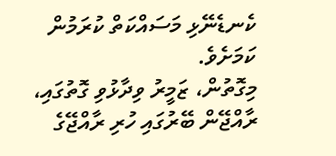ކެނޑެނޭޅި މަސައްކަތް ކުރަމުން ކަމަށެވެ.
މިގޮތުން، ޒަމީރު ވިދާޅުވި ގޮތުގައި، ރާއްޖޭން ބޭރުގައި ހުރި ރާއްޖޭގެ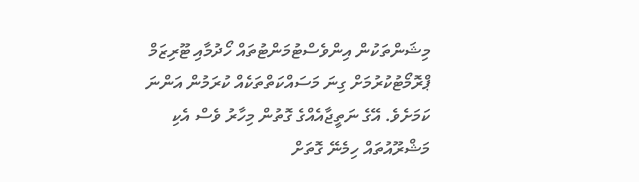މިޝަންތަކުން އިންވެސްޓުމަންޓުތައް ހޯދުމާއި ޓޫރިޒަމް ޕްރޮމޯޓުކުރުމަށް ގިނަ މަސައްކަތްތަކެއް ކުރަމުން އަންނަ ކަމަށެވެ. އޭގެ ނަތީޖާއެއްގެ ގޮތުން މިހާރު ވެސް އެކި މަޝްރޫއުތައް ހިމެނޭ ގޮތަށް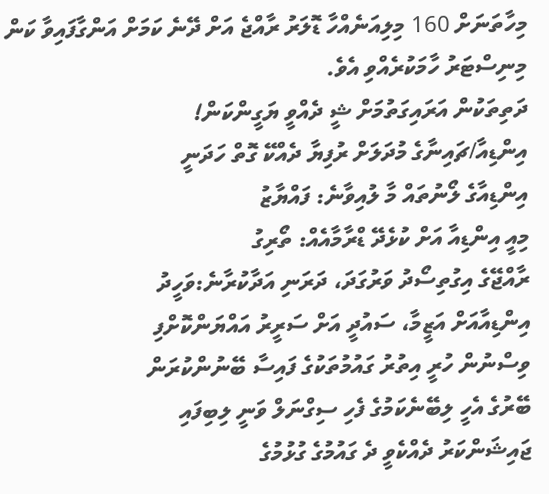މިހާތަނަށް 160 މިލިއަނެއްހާ ޑޮލަރު ރާއްޖެ އަށް ދޭނެ ކަމަށް އަންގާފައިވާ ކަން މިނިސްޓަރު ހާމަކުރެއްވި އެވެ.
ދަތިތަކުން އަރައިގަތުމަށް ޝީ ދެއްވީ ޔަގީންކަން!
އިންޑިއާ/ޗައިނާގެ މުދަލަށް ރުފިޔާ ދެއްކޭ ގޮތް ހަދަނީ
އިންޑިއާގެ ލޯނުތައް މާ ލުއިވާނެ: ފައްޔާޒު
މިއީ އިންޑިއާ އަށް ކުޅެދޭ ޑްރާމާއެއް: ތޯރިގު
ރާއްޖޭގެ އިގުތިސޯދު ވަރުގަދަ، ދަރަނި އަދާކުރާނެ:ވަހީދު
އިންޑިއާއަށް އަޒީމާ، ސައުދީ އަށް ސަރީރު އައްޔަންކޮށްފި
ވިސްނުން ހުރީ އިތުރު ގައުމުތަކުގެ ފައިސާ ބޭނުންކުރަން
ބޭރުގެ އެހީ ލިބޭނެކަމުގެ ފެހި ސިގްނަލް ވަނީ ލިބިފައި
ޖައިޝަންކަރު ދެއްކެވީ ދެ ގައުމުގެ ގުޅުމުގެ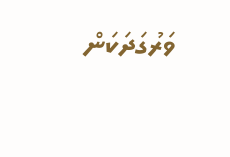ވަރުގަދަކަން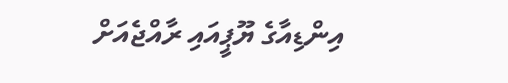އިންޑިއާގެ ޔޫޕީއައި ރާއްޖެއަށް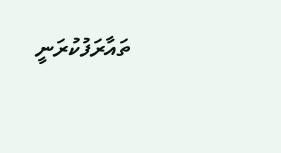ތައާރަފުކުރަނީ